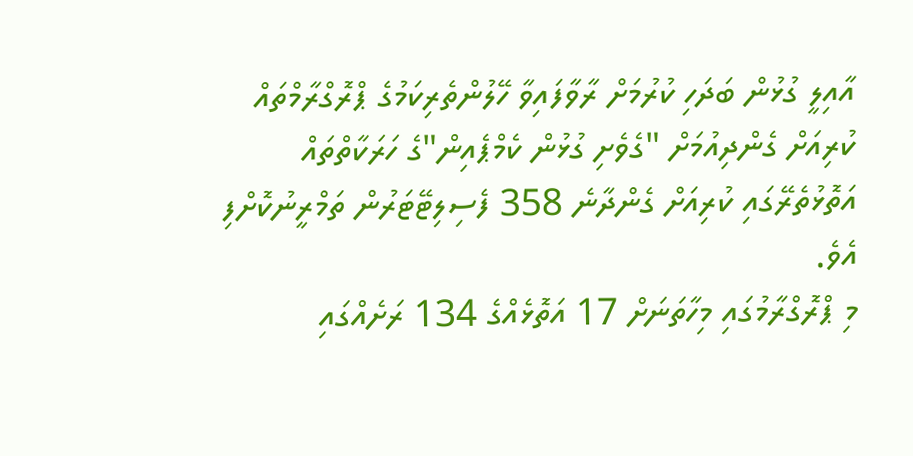އާއިލީ ގުޅުން ބަދަހި ކުރުމަށް ރާވާފައިވާ ހޭލުންތެރިކަމުގެ ޕްރޮގްރާމްތައް ކުރިއަށް ގެންދިއުމަށް "ގެވެށި ގުޅުން ކެމްޕެއިން"ގެ ހަރަކާތްތައް އަތޮޅުތެރޭގައި ކުރިއަށް ގެންދާނެ 358 ފެސިލިޓޭޓަރުން ތަމްރީނުކޮށްފި އެވެ.
މި ޕްރޮގްރާމުގައި މިހާތަނަށް 17 އަތޮޅެއްގެ 134 ރަށެއްގައި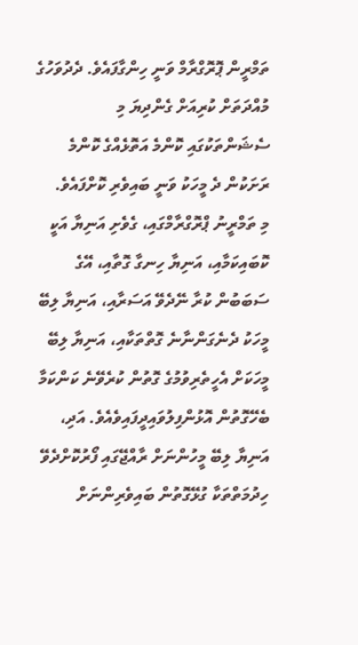ތަމްރީން ޕޮރޮގްރާމް ވަނީ ހިންގާފައެވެ. ދެދުވަހުގެ މުއްދަތަށް ކުރިއަށް ގެންދިޔަ މި ސެޝަންތަކުގައި ކޮންމެ އަތޮޅެއްގެ ކޮންމެ ރަށަކުން ދެ މީހަކު ވަނީ ބައިވެރި ކޮށްފައެވެ.
މި ތަމްރީނު ޕްރޮގްރާމްގައި، ގެވެށި އަނިޔާ އަކީ ކޮބައިކަމާއި، އަނިޔާ ހިނގާ ގޮތާއި، އޭގެ ސަބަބުން ކުރާ ނޭދެވޭ އަސަރާއި، އަނިޔާ ލިބޭ މީހަކު ދެނެގަންނާނެ ގޮތްތަކާއި، އަނިޔާ ލިބޭ މީހަކަށް އެހީތެރިވުމުގެ ގޮތުން ކުރެވޭނެ ކަންކަމާ ބެހޭގޮތުން އޮޅުންފިލުވައިދީފައިވެއެވެ. އަދި، އަނިޔާ ލިބޭ މީހުންނަށް ރާއްޖޭގައި ފޯރުކޮށްދެވޭ ހިދުމަތްތަކާ ގުޅޭގޮތުން ބައިވެރިންނަށް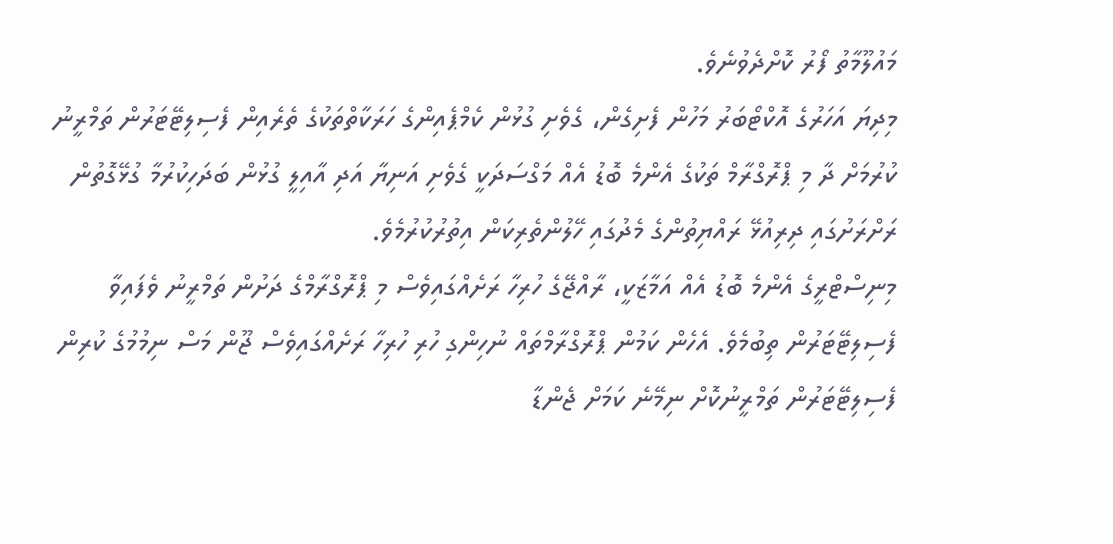މައުލޫމާތު ފޯރު ކޮށްދެވުނެވެ.
މިދިޔަ އަހަރުގެ އޮކްޓޯބަރު މަހުން ފެށިގެން، ގެވެށި ގުޅުން ކެމްޕެއިންގެ ހަރަކާތްތަކުގެ ތެރެއިން ފެސިލިޓޭޓަރުން ތަމްރީނު ކުރުމަށް ދާ މި ޕްރޮގްރާމް ތަކުގެ އެންމެ ބޮޑު އެއް މަގްސަދަކީ ގެވެށި އަނިޔާ އަދި އާއިލީ ގުޅުން ބަދަހިކުރުމާ ގުޅޭގޮތުން ރަށްރަށުގައި ދިރިއުޅޭ ރައްޔިތުންގެ މެދުގައި ހޭލުންތެރިކަން އިތުރުކުރުމެވެ.
މިނިސްޓްރީގެ އެންމެ ބޮޑު އެއް އަމާޒަކީ، ރާއްޖޭގެ ހުރިހާ ރަށެއްގައިވެސް މި ޕްރޮގްރާމްގެ ދަށުން ތަމްރީނު ވެފައިވާ ފެސިލިޓޭޓަރުން ތިބުމެވެ. އެހެން ކަމުން ޕްރޮގްރާމްތައް ނުހިންގި ހުރި ހުރިހާ ރަށެއްގައިވެސް ޖޫން މަސް ނިމުމުގެ ކުރިން ފެސިލިޓޭޓަރުން ތަމްރީނުކޮށް ނިމޭނެ ކަމަށް ޖެންޑާ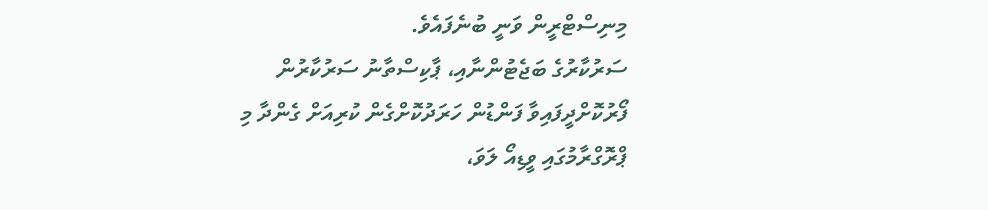މިނިސްޓްރީން ވަނީ ބުނެފައެވެ.
ސަރުކާރުގެ ބަޖެޓުންނާއި، ޕާކިސްތާނު ސަރުކާރުން ފޯރުކޮށްދީފައިވާ ފަންޑުން ހަރަދުކޮށްގެން ކުރިއަށް ގެންދާ މި ޕްރޮގްރާމުގައި ވީޑިއޯ ލަވަ،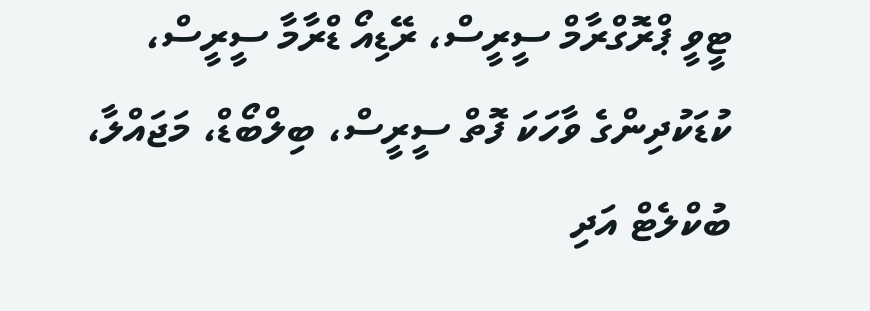ޓީވީ ޕްރޮގްރާމް ސީރީސް، ރޭޑިއޯ ޑްރާމާ ސީރީސް، ކުޑަކުދިންގެ ވާހަކަ ފޮތް ސީރީސް، ބިލްބޯޑް، މަޖައްލާ، ބުކްލެޓް އަދި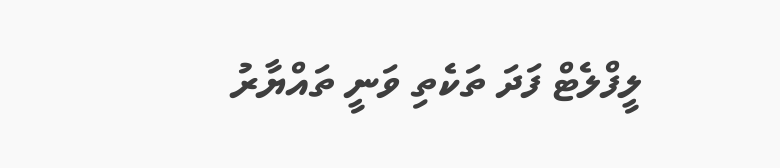ލީފްލެޓް ފަދަ ތަކެތި ވަނީ ތައްޔާރު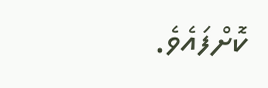ކޮށްފައެވެ.